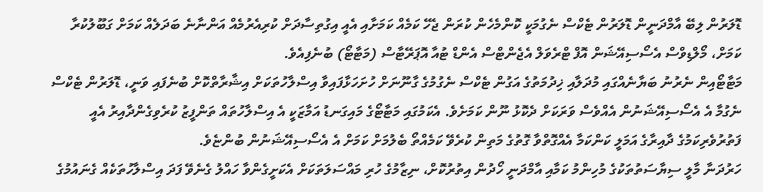ޑޮލަރުން ލިބޭ އާމްދަނީން ޑޮލަރުން ޓެކްސް ނެގުމަކީ ކޮންމެހެން ކުރަން ޖެހޭ ކަމެއް ކަމަށާއި އެއީ އިގުތިސާދަށް ކުރިއެރުމެއް އަންނާނެ ބަދަލެއް ކަމަށް ގަބޫލުކުރާ ކަމަށް، މޯލްޑިވްސް އެސޯސިއޭޝަން އޮފް ޓްރެވަލް އެޖެންޓްސް އެންޑް ޓުއާ އޮޕަރޭޓާސް (މަޓާޓޯ) ބުނެފިއެވެ.
މަޓާޓޯއިން ނެރުނު ބަޔާނެއްގައި މުދަލާއި ޚިދުމަތުގެ އަގުން ޓެކްސް ނެގުމުގެ ގާނޫނަށް ހުށަހަޅާފައިވާ އިސްލާހުތަކަށް އިޝާރާތްކޮށް ބުނެފައި ވަނީ، ޑޮލަރުން ޓެކްސް ނެގުމާ އެ އެސޯސިއޭޝަނުން އެއްވެސް ވަރަކަށް ދެކޮޅު ނޫން ކަމަށެވެ. އެކަމުގައި މަޓާޓޯގެ މައިގަނޑު އަމާޒަކީ އެ އިސްލާހުތައް ތަންފީޒު ކުރެވިގެންދާއިރު އެއީ ފަތުރުވެރިކަމުގެ ދާއިރާގެ އަމަލީ ކަންކަމާ އެއްގޮތްވާ ގޮތުގެ މަތިން ކުރެވޭ ކަމެއްތޯ ބެލުމަށް ކަމަށް އެ އެސޯސިއޭޝަނުން ބުންޏެވެ.
ހަރުދަނާ މާލީ ސިޔާސަތުތަކުގެ މުހިންމު ކަމާއި އާމްދަނީ ހޯދުން އިތުރުކޮށް، ނިޒާމުގެ ހުރި މައްސަލަތަކަށް އެކަށީގެންވާ ހައްލު ގެނެވޭ ފަދަ އިސްލާހުތަކެއް ގެނައުމުގެ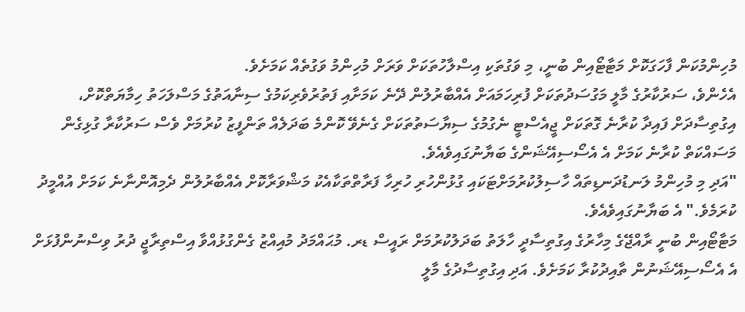މުހިންމުކަން ފާހަގަކޮށް މަޓާޓޯއިން ބުނީ، މި ވަގުތަކި އިސްލާހުތަކަށް ވަރަށް މުހިންމު ވަގުތެއް ކަމަށެވެ.
އެހެންވެ، ސަރުކާރުގެ މާލީ މަގުސަދުތަކަށް ފުރިހަމައަށް އެއްބާރުލުން ދޭނެ ކަމަށާއި ފަތުރުވެރިކަމުގެ ސިނާއަތުގެ މަސްލަހަތު ހިމާޔަތްކޮށް، އިގުތިސާދަށް ފައިދާ ކުރާނެ ގޮތަކަށް ޖީއެސްޓީ ނެގުމުގެ ސިޔާސަތުތަކަށް ގެނެވޭ ކޮންމެ ބަދަލެއް ތަންފީޒު ކުރުމަށް ވެސް ސަރުކާރާ ގުޅިގެން މަސައްކަތް ކުރާނެ ކަމަށް އެ އެސޯސިއޭޝަންގެ ބަޔާނުގައިވެއެވެ.
"އަދި މި މުހިންމު ލަނޑުދަނޑިތައް ހާސިލުކުރުމަށްޓަކައި ގުޅުންހުރި ހުރިހާ ފަރާތްތަކާއެކު މަޝްވަރާކޮށް އެއްބާރުލުން ދެމިއޮންނާނެ ކަމަށް އުއްމީދު ކުރަމެވެ." އެ ބަޔާނުގައިވެއެވެ.
މަޓާޓޯއިން ބުނީ ރާއްޖޭގެ މިހާރުގެ އިގުތިސާދީ ހާލަތު ބަދަލުކުރުމަށް ރައީސް ޑރ. މުޙައްމަދު މުއިއްޒު ގެންގުޅުއްވާ އިސްތިރާޖީ ދުރު ވިސްނުންފުޅަށް އެ އެސޯސިއޭޝަނުން ތާއިދުކުރާ ކަމަށެވެ. އަދި އިގުތިސާދުގެ މާލީ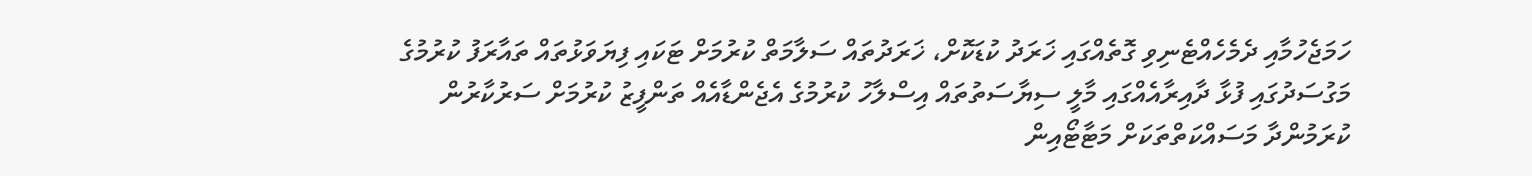ހަމަޖެހުމާއި ދެމެހެއްޓެނިވި ގޮތެއްގައި ޚަރަދު ކުޑަކޮށް، ޚަރަދުތައް ސަލާމަތް ކުރުމަށް ޓަކައި ފިޔަވަޅުތައް ތައާރަފު ކުރުމުގެ މަގުސަދުގައި ފުޅާ ދާއިރާއެއްގައި މާލީ ސިޔާސަތުތައް އިސްލާހު ކުރުމުގެ އެޖެންޑާއެއް ތަންފީޒު ކުރުމަށް ސަރުކާރުން ކުރަމުންދާ މަސައްކަތްތަކަށް މަޓާޓޯއިން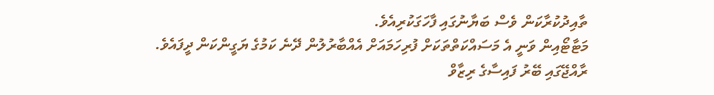ތާއިދުކުރާކަން ވެސް ބަޔާނުގައި ފާހަގަކުރިއެވެ.
މަޓާޓޯއިން ވަނީ އެ މަސައްކަތްތަކަށް ފުރިހަމައަށް އެއްބާރުލުން ދޭނެ ކަމުގެ ޔަގީންކަން ދީފައެވެ.
ރާއްޖޭގައި ބޭރު ފައިސާގެ ރިޒާވް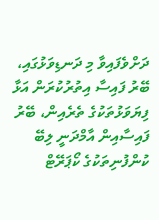ދަށްވެފައިވާ މި ދަނޑިވަޅުގައި، ބޭރު ފައިސާ އިތުރުކުރަން އަޅާ ފިޔަވަޅުތަކުގެ ތެރެއިން، ބޭރު ފައިސާއިން އާމްދަނީ ލިބޭ ކުންފުނިތަކުގެ ކޯޕަރޭޓް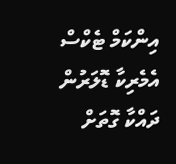އިންކަމް ޓެކްސް އެމެރިކާ ޑޮލަރުން ދައްކާ ގޮތަށް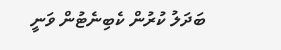ބަދަލު ކުރުން ކެބިނެޓުން ވަނީ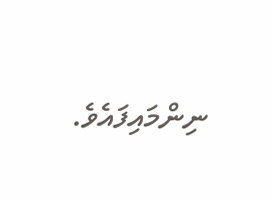ނިންމައިފައެވެ.